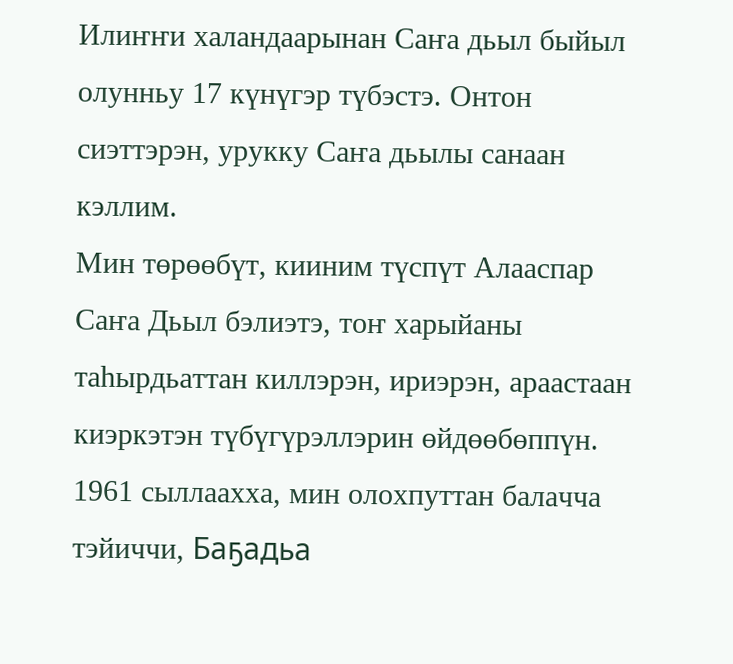Илиҥҥи халандаарынан Саҥа дьыл быйыл олунньу 17 күнүгэр түбэстэ. Онтон сиэттэрэн, урукку Саҥа дьылы санаан кэллим.
Мин төрөөбүт, кииним түспүт Алааспар Саҥа Дьыл бэлиэтэ, тоҥ харыйаны таһырдьаттан киллэрэн, ириэрэн, араастаан киэркэтэн түбүгүрэллэрин өйдөөбөппүн.
1961 сыллаахха, мин олохпуттан балачча тэйиччи, Баҕадьа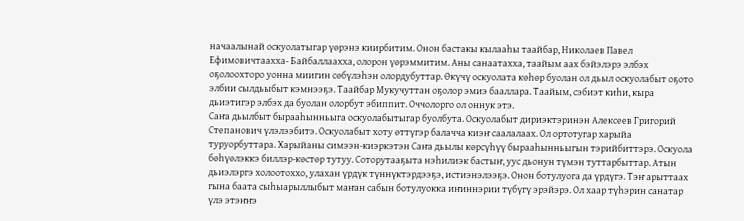начаалынай оскуолатыгар үөрэнэ киирбитим. Онон бастакы кылааһы таайбар, Николаев Павел Ефимовичтаахха- Байбаллаахха, олорон үөрэммитим. Аны санаатахха, таайым аах бэйэлэрэ элбэх оҕолоохторо уонна миигин сөбүлэһэн олордубуттар. Өкүчү оскуолата көһөр буолан ол дьыл оскуолабыт оҕото элбии сылдьыбыт кэмнээҕэ. Таайбар Мукучуттан оҕолор эмиэ бааллара. Таайым, сэбиэт киһи, кыра дьиэтигэр элбэх да буолан олорбут эбиппит. Оччолорго ол оннук этэ.
Саҥа дьылбыт бырааһынньыга оскуолабытыгар буолбута. Оскуолабыт дириэктэринэн Алексеев Григорий Степанович үлэлээбитэ. Оскуолабыт хоту өттүгэр балачча киэҥ саалалаах. Ол ортотугар харыйа туруорбуттара. Харыйаны симээн-киэркэтэн Саҥа дьылы көрсүһүү бырааһынньыгын тэрийбиттэрэ. Оскуола бөһүөлэккэ биллэр-көстөр тутуу. Соторутааҕыта нэһилиэк бастыҥ, уус дьонун түмэн туттарбыттар. Атын дьиэлэргэ холоотоххо, улахан үрдүк түннүктэрдээҕэ, истиэнэлээҕэ. Онон ботулуога да үрдүгэ. Тэҥ арыттаах гына баата сыһыарыллыбыт маҥан сабын ботулуокка иҥиннэрии түбүгү эрэйэрэ. Ол хаар түһэрин санатар үлэ этэҥҥэ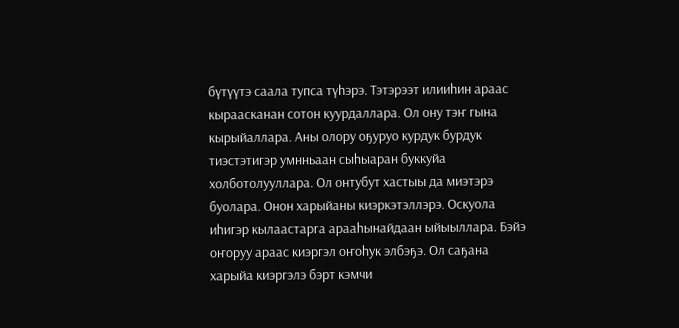бүтүүтэ саала тупса түһэрэ. Тэтэрээт илииһин араас кыраасканан сотон куурдаллара. Ол ону тэҥ гына кырыйаллара. Аны олору оҕуруо курдук бурдук тиэстэтигэр умнньаан сыһыаран буккуйа холботолууллара. Ол онтубут хастыы да миэтэрэ буолара. Онон харыйаны киэркэтэллэрэ. Оскуола иһигэр кылаастарга арааһынайдаан ыйыыллара. Бэйэ оҥоруу араас киэргэл оҥоһук элбэҕэ. Ол саҕана харыйа киэргэлэ бэрт кэмчи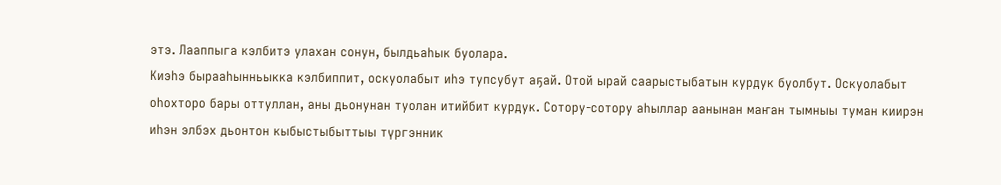этэ. Лааппыга кэлбитэ улахан сонун, былдьаһык буолара.
Киэһэ бырааһынньыкка кэлбиппит, оскуолабыт иһэ тупсубут аҕай. Отой ырай саарыстыбатын курдук буолбут. Оскуолабыт оһохторо бары оттуллан, аны дьонунан туолан итийбит курдук. Сотору-сотору аһыллар аанынан маҥан тымныы туман киирэн иһэн элбэх дьонтон кыбыстыбыттыы түргэнник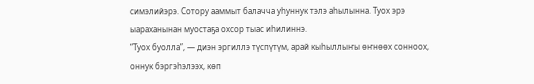симэлийэрэ. Сотору ааммыт балачча уһуннук тэлэ аһылынна. Туох эрэ ыараханынан муостаҕа охсор тыас иһилиннэ.
“Туох буолла”, — диэн эргиллэ түспүтүм, арай кыһыллыҥы өҥнөөх сонноох, оннук бэргэһэлээх, көп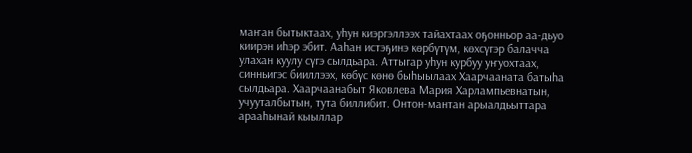маҥан бытыктаах, уһун киэргэллээх тайахтаах оҕонньор аа-дьуо киирэн иһэр эбит. Ааһан истэҕинэ көрбүтүм, көхсүгэр балачча улахан куулу сүгэ сылдьара. Аттыгар уһун курбуу уҥуохтаах, синньигэс бииллээх, көбүс көнө быһыылаах Хаарчааната батыһа сылдьара. Хаарчаанабыт Яковлева Мария Харлампьевнатын, учууталбытын, тута биллибит. Онтон-мантан арыалдьыттара арааһынай кыыллар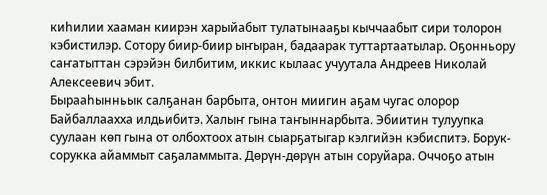киһилии хааман киирэн харыйабыт тулатынааҕы кыччаабыт сири толорон кэбистилэр. Сотору биир-биир ыҥыран, бадаарак туттартаатылар. Оҕонньору саҥатыттан сэрэйэн билбитим, иккис кылаас учуутала Андреев Николай Алексеевич эбит.
Бырааһынньык салҕанан барбыта, онтон миигин аҕам чугас олорор Байбаллаахха илдьибитэ. Халыҥ гына таҥыннарбыта. Эбиитин тулуупка суулаан көп гына от олбохтоох атын сыарҕатыгар кэлгийэн кэбиспитэ. Борук-сорукка айаммыт саҕаламмыта. Дөрүн-дөрүн атын соруйара. Оччоҕо атын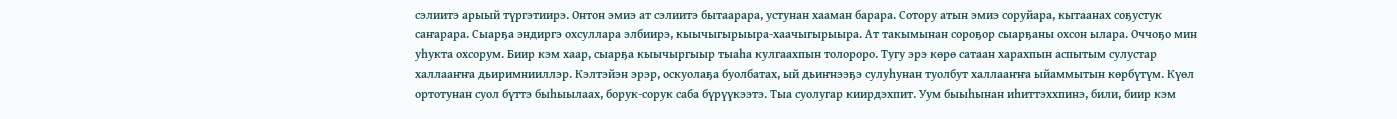сэлиитэ арыый түргэтиирэ. Онтон эмиэ ат сэлиитэ бытаарара, устунан хааман барара. Сотору атын эмиэ соруйара, кытаанах соҕустук саҥарара. Сыарҕа эндиргэ охсуллара элбиирэ, кыычыгырыыра-хаачыгырыыра. Ат такымынан сороҕор сыарҕаны охсон ылара. Оччоҕо мин уһукта охсорум. Биир кэм хаар, сыарҕа кыычыргыыр тыаһа кулгаахпын толороро. Тугу эрэ көрө сатаан харахпын аспытым сулустар халлааҥҥа дьиримнииллэр. Кэлтэйэн эрэр, оскуолаҕа буолбатах, ый дьиҥнээҕэ сулуһунан туолбут халлааҥҥа ыйаммытын көрбүтүм. Күөл ортотунан суол бүттэ быһыылаах, борук-сорук саба бүрүүкээтэ. Тыа суолугар киирдэхпит. Уум быыһынан иһиттэххпинэ, били, биир кэм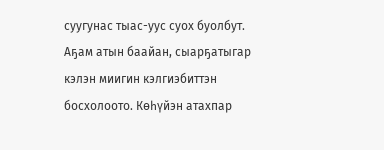суугунас тыас-уус суох буолбут. Аҕам атын баайан, сыарҕатыгар кэлэн миигин кэлгиэбиттэн босхолоото. Көһүйэн атахпар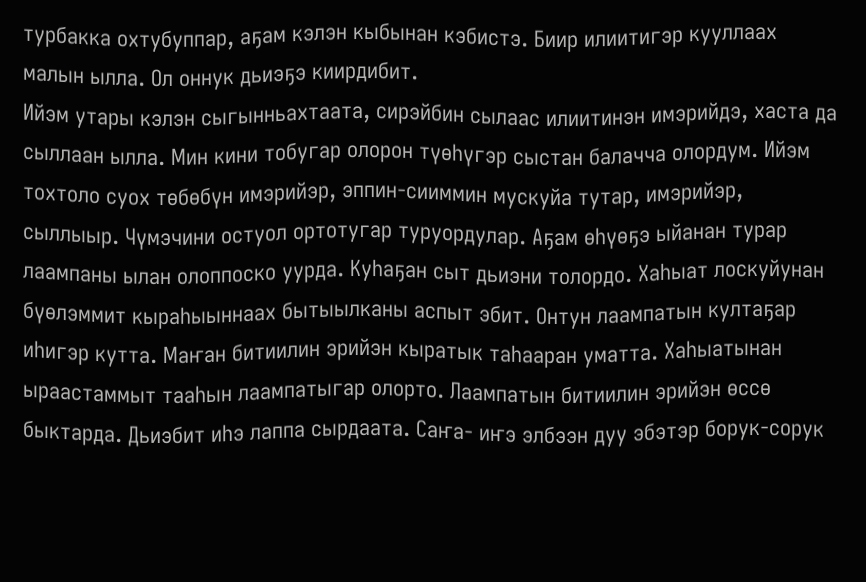турбакка охтубуппар, аҕам кэлэн кыбынан кэбистэ. Биир илиитигэр кууллаах малын ылла. Ол оннук дьиэҕэ киирдибит.
Ийэм утары кэлэн сыгынньахтаата, сирэйбин сылаас илиитинэн имэрийдэ, хаста да сыллаан ылла. Мин кини тобугар олорон түөһүгэр сыстан балачча олордум. Ийэм тохтоло суох төбөбүн имэрийэр, эппин-сииммин мускуйа тутар, имэрийэр, сыллыыр. Чүмэчини остуол ортотугар туруордулар. Аҕам өһүөҕэ ыйанан турар лаампаны ылан олоппоско уурда. Куһаҕан сыт дьиэни толордо. Хаһыат лоскуйунан бүөлэммит кыраһыыннаах бытыылканы аспыт эбит. Онтун лаампатын култаҕар иһигэр кутта. Маҥан битиилин эрийэн кыратык таһааран уматта. Хаһыатынан ыраастаммыт тааһын лаампатыгар олорто. Лаампатын битиилин эрийэн өссө быктарда. Дьиэбит иһэ лаппа сырдаата. Саҥа- иҥэ элбээн дуу эбэтэр борук-сорук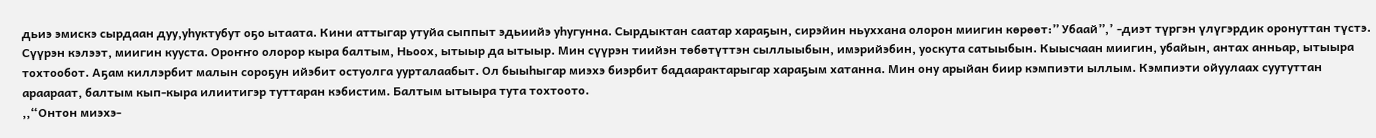дьиэ эмискэ сырдаан дуу,уһуктубут оҕо ытаата. Кини аттыгар утуйа сыппыт эдьиийэ уһугунна. Сырдыктан саатар хараҕын, сирэйин ньуххана олорон миигин көрөөт:” Убаай”,’ -диэт түргэн үлүгэрдик оронуттан түстэ. Сүүрэн кэлээт, миигин кууста. Ороҥҥо олорор кыра балтым, Ньоох, ытыыр да ытыыр. Мин сүүрэн тиийэн төбөтүттэн сыллыыбын, имэрийэбин, уоскута сатыыбын. Кыысчаан миигин, убайын, антах анньар, ытыыра тохтообот. Аҕам киллэрбит малын сороҕун ийэбит остуолга уурталаабыт. Ол быыһыгар миэхэ биэрбит бадаарактарыгар хараҕым хатанна. Мин ону арыйан биир кэмпиэти ыллым. Кэмпиэти ойуулаах суутуттан араараат, балтым кып-кыра илиитигэр туттаран кэбистим. Балтым ытыыра тута тохтоото.
,,“Онтон миэхэ-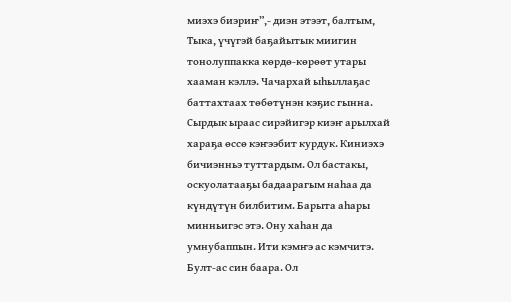миэхэ биэриҥ”,- диэн этээт, балтым, Тыка, үчүгэй баҕайытык миигин тонолуппакка көрдө-көрөөт утары хааман кэллэ. Чачархай ыһыллаҕас баттахтаах төбөтүнэн кэҕис гынна. Сырдык ыраас сирэйигэр киэҥ арылхай хараҕа өссө кэҥээбит курдук. Киниэхэ бичиэнньэ туттардым. Ол бастакы, оскуолатааҕы бадаарагым наһаа да күндүтүн билбитим. Барыта аһары минньигэс этэ. Ону хаһан да умнубаппын. Ити кэмҥэ ас кэмчитэ. Булт-ас син баара. Ол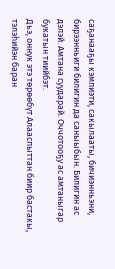саҕанааҕы кэмпиэти, сакылааты, бичиэнньэни, бирээнньиги билигин да саныыбын. Билигин ас дэлэй. Амтана суударай. Оччотооҕу ас амтаныгар букатын тиийбэт.
Дьэ, оннук этэ төрөөбүт Алааспыттан биир бастакы, тэлэһийэн баран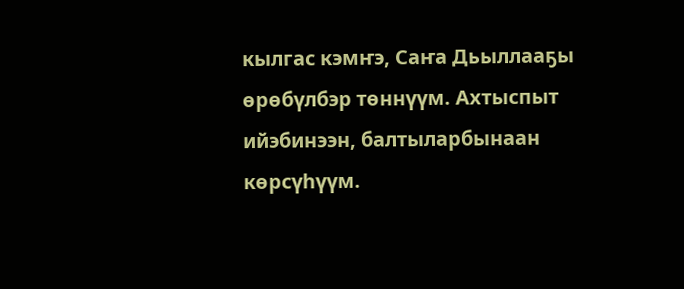кылгас кэмҥэ, Саҥа Дьыллааҕы өрөбүлбэр төннүүм. Ахтыспыт ийэбинээн, балтыларбынаан көрсүһүүм.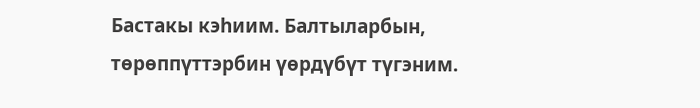Бастакы кэһиим. Балтыларбын, төрөппүттэрбин үөрдүбүт түгэним.